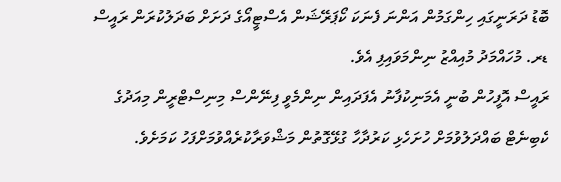ބޮޑު ދަރަނީގައި ހިންގަމުން އަންނަ ފެނަކަ ކޯޕަރޭޝަން އެސްޓީއޯގެ ދަށަށް ބަދަލުކުރަން ރައީސް ޑރ. މުހައްމަދު މުއިއްޒު ނިންމަވައިފި އެވެ.
ރައީސް އޮފީހުން ބުނީ އެމަނިކުފާނު އެފަދައިން ނިންމެވީ ފިނޭންސް މިނިސްޓްރީން މިއަދުގެ ކެބިނެޓް ބައްދަލުވުމަށް ހުށަހެޅި ކަރުދާހާ ގުޅޭގޮތުން މަޝްވަރާކުރެއްވުމަށްފަހު ކަމަށެވެ.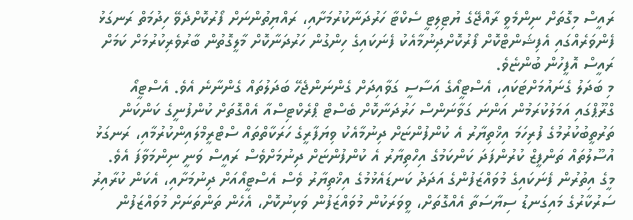ރައީސް މިގޮތަށް ނިންމެވީ ރާއްޖޭގެ ޔުޓިލިޓީ ސެކްޓާ ހަރުދަނާކުރުމަށާއި، ރައްޔިތުންނަށް ފޯރުކޮށްދެވޭ ހިދުމަތް ރަނގަޅު ފެންވަރެއްގައި އެފިޝަންޓްކޮށް ފޯރުކޮށްދިނުމާއެކު ފެނަކައިގެ ހިންގުން ހަރުދަނާކޮށް މާލީގޮތުން ބާރުވެރިކުރުމަށް ކަމަށް ރައީސް އޮފީހުން ބުންޏެވެ.
މި ބަދަލު ގެނައުމަށްޓަކައި، އެސްޓީއޯގެ އަސާސީ ގަވާއިދަށް ގެންނަންޖެހޭ ބަދަލުތައް ގެންނާނެ އެވެ. އެސްޓީއޯ ގްރޫޕްގައި އަމަލުކުރަމުން އަންނަ ގަވާނަންސް ހަރުދަނާކޮށް ބެސްޓް ޕްރެކްޓިސްއާ އެއްގޮތަށް ކުންފުނީގެ ކަންކަން ތަރުތީބުކުރުމުގެ ފުރިހަމަ އިޚްތިޔާރު އެ ކުންފުންޏަށް ދިނުމާއެކު ވިޔަފާރީގެ ހަރަކާތްތައް ސްޓްރީމްލައިންކުރުމާއި، ރަނގަޅު އުސޫލުތައް ތަންފީޒް ކުރުންފަދަ ކަންކަމުގެ އިހްތިޔާރު އެ ކުންފުންޏަށް ދިނުމަށްވެސް ރައީސް ވަނީ ނިންމަވާފަ އެވެ.
މީގެ އިތުރުން ފެނަކައިގެ މުވައްޒަފުންގެ އަދަދު ކަނޑައެޅުމުގެ އިޚްތިޔާރު ވެސް އެސްޓީއޯއަށް ދިނުމަށާއި، އެކަން ކުރާއިރު ސަރުކާރުގެ މައިގަނޑު ސިޔާސަތާ އެއްގޮތަށް، ވީވަރަކުން މުވައްޒަފުން ވަކިނުކޮށް، އެހެން ތަންތަނަށް މުވައްޒަފުން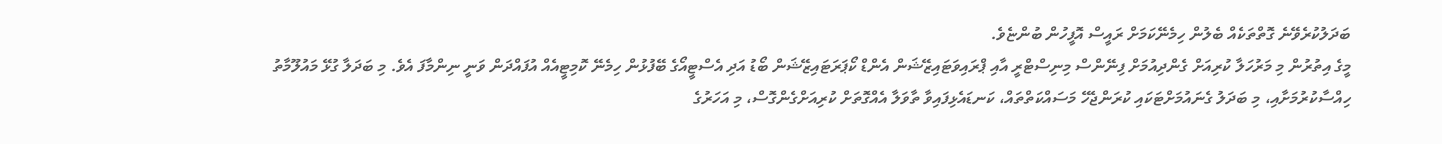ބަދަލުކުރެވޭނެ ގޮތްތަކެއް ބެލުން ހިމެނޭކަމަށް ރައީސް އޮފީހުން ބުންޏެވެ.
މީގެ އިތުރުން މި މަރުހަލާ ކުރިއަށް ގެންދިއުމަށް ފިނޭންސް މިނިސްޓްރީ އާއި ޕްރައިވަޓައިޒޭޝަން އެންޑް ކޯޕަރަޓައިޒޭޝަން ބޯޑު އަދި އެސްޓީއޯގެ ބޭފުޅުން ހިމެނޭ ކޮމިޓީއެއް އުފައްދަން ވަނީ ނިންމާފަ އެވެ. މި ބަދަލާ ގުޅޭ މައުލޫމާތު ހިއްސާކުރުމަށާއި، މި ބަދަލު ގެނައުމަށްޓަކައި ކުރަންޖެހޭ މަސައްކަތްތައް، ކަނޑައެޅިފައިވާ ތާވަލާ އެއްގޮތަށް ކުރިއަށްގެންގޮސް، މި އަހަރުގެ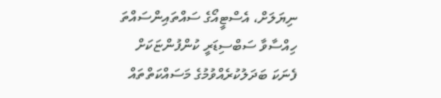ނިޔަލަށް، އެސްޓީއޯގެ ސައްތައިންސައްތަ ހިއްސާވާ ސަބްސިޑަރީ ކުންފުންޏަކަށް ފެނަކަ ބަދަލުކުރެއްވުމުގެ މަސައްކަތްތައް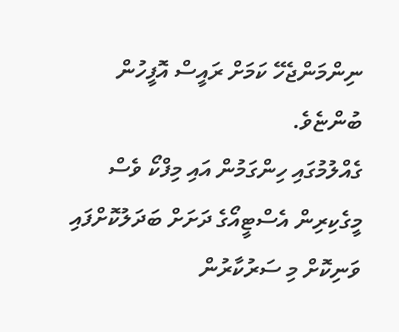ނިންމަންޖެހޭ ކަމަށް ރައީސް އޮފީހުން ބުންޏެވެ.
ގެއްލުމުގައި ހިންގަމުން އައި މިފްކޯ ވެސް މީގެކިރިން އެސްޓީއޯގެ ދަށަށް ބަދަލުކޮށްފައި ވަނިކޮށް މި ސަރުކާރުން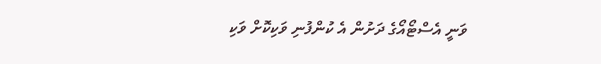ވަނީ އެސްޓޯއޯގެ ދަށުން އެ ކުންފުނި ވަކިކޮށް ވަކި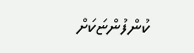ކުންފުންޏަކަށް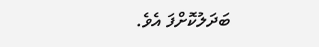ބަދަލުކޮށްފަ އެވެ.